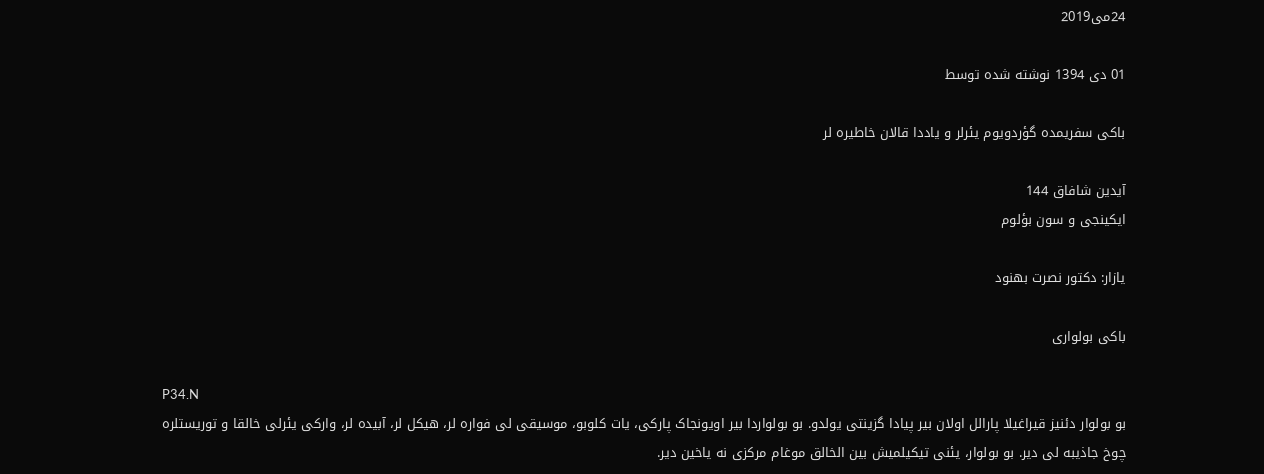24می2019

01 دی 1394 نوشته شده توسط

باکی سفریمده گؤردویوم یئرلر و یاددا قالان خاطیره لر

آیدین شافاق 144
ایکینجی و سون بؤلوم

یازار: دکتور نصرت بهنود

باکی بولواری

P34.N
بو بولوار دئنیز قیراغیلا پارالل اولان بیر پیادا گزینتی یولدو. بو بولواردا بیر اویونجاک پارکی، یات کلوبو، موسیقی لی فواره لر، هیکل لر، آبیده لر، وارکی یئرلی خالقا و توریستلره چوخ جاذیبه لی دیر. بو بولوار، یئنی تیکیلمیش بین الخالق موغام مرکزی نه یاخین دیر.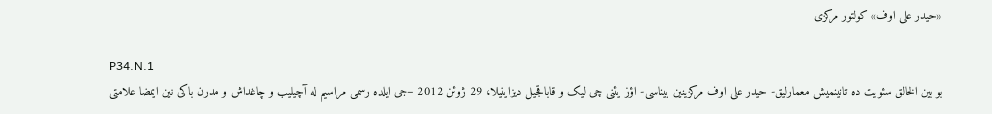«حیدر علی اوف» کولتور مرکزی

P34.N.1
بو بین الخالق سئویت ده تانینمیش معمارلیق- حیدر علی اوف مرکزینین بیناسی- اؤز یئنی چی لیک و قاباقجیل دیزاینیلا، 29 ژوئن 2012 –جی ایلده رسمی مراسیم له آچیلیب و چاغداش و مدرن باکی نین ایمضا علامتی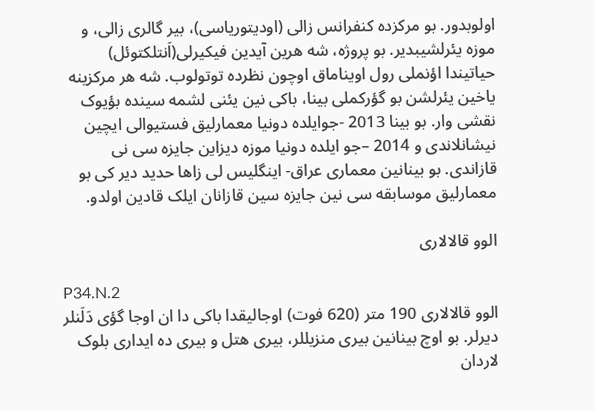اولوبدور. بو مرکزده کنفرانس زالی (اودیتوریاسی)، بیر گالری زالی، و موزه یئرلشیبدیر. بو پروژه، شه هرین آیدین فیکیرلی(اَنتلکتوئل) حیاتیندا اؤنملی رول اویناماق اوچون نظرده توتولوب. شه هر مرکزینه یاخین یئرلشن بو گؤرکملی بینا، باکی نین یئنی لشمه سینده بؤیوک نقشی وار. بو بینا 2013 -جوایلده دونیا معمارلیق فستیوالی ایچین نیشانلاندی و 2014 –جو ایلده دونیا موزه دیزاین جایزه سی نی قازاندی. بو بینانین معماری عراق- اینگلیس لی زاها حدید دیر کی بو معمارلیق موسابقه سی نین جایزه سین قازانان ایلک قادین اولدو.

الوو قالالاری

P34.N.2
الوو قالالاری 190 متر (620 فوت) اوجالیقدا باکی دا ان اوجا گؤی دَلَنلر دیرلر. بو اوچ بینانین بیری منزیللر، بیری هتل و بیری ده ایداری بلوک لاردان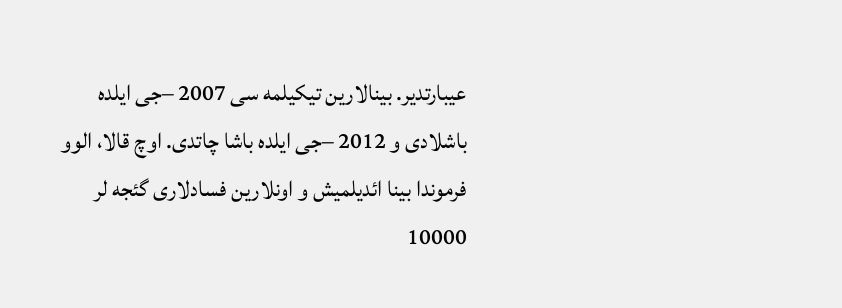عیبارتدیر. بینالارین تیکیلمه سی 2007 –جی ایلده باشلادی و 2012 –جی ایلده باشا چاتدی. اوچ قالا، الوو فرموندا بینا ائدیلمیش و اونلارین فسادلاری گئجه لر 10000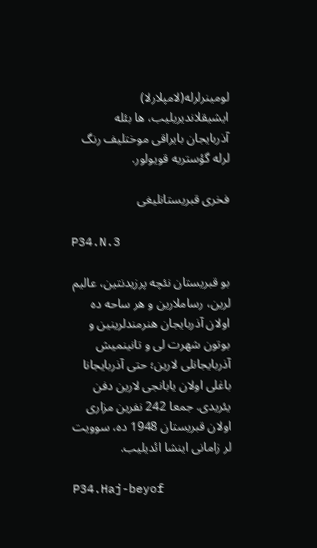لومینرلرله(لامپلارلا) ایشیقلاندیریلیب، ها بئله آذربایجان بایراقی موختلیف رنگ لرله گؤستریه قویولور.

فخری قبریستانلیغی

P34.N.3

بو قبریستان نئچه پرزیدنتین، عالیم لرین، رساملارین و هر ساحه ده اولان آذربایجان هنرمندلرینین و بوتون شهرت لی و تانینمیش آذربایجانلی لارین؛ حتی آذربایجانا باغلی اولان یابانجی لارین دفن یئریدی. جمعا 242 نفرین مزاری اولان قبریستان 1948 ده، سوویت لر زامانی اینشا ائدیلیب.

P34.Haj-beyof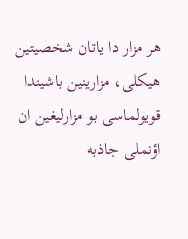هر مزار دا یاتان شخصیتین هیکلی، مزارینین باشیندا قویولماسی بو مزارلیغین ان اؤنملی جاذبه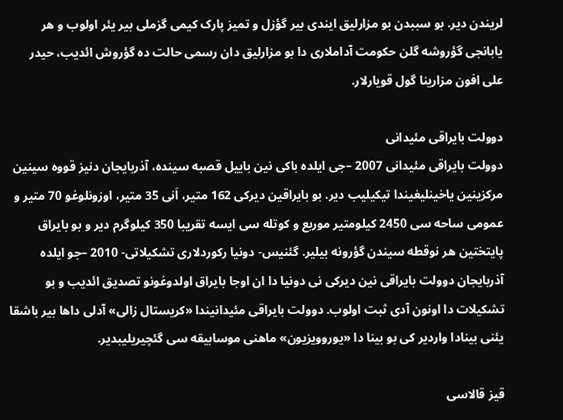لریندن دیر. بو سببدن بو مزارلیق ایندی بیر گؤزل و تمیز پارک کیمی گزملی بیر یئر اولوب و هر یابانجی گؤروشه گلن حکومت آداملاری دا بو مزارلیق دان رسمی حالت ده گؤروش ائدیب، حیدر علی افون مزارینا گول قویارلار.

دوولت بایراقی مئیدانی
دوولت بایراقی مئیدانی 2007 –جی ایلده باکی نین باییل قصبه سینده، آذربایجان دنیز قووه سینین مرکزینین یاخینلیغیندا تیکیلیب دیر. بو بایراقین دیرکی 162 متیر، اَنی 35 متیر، اوزونلوغو 70 متیر و عمومی ساحه سی 2450 کیلومتیر موربع و کوتله سی ایسه تقریبا 350 کیلوگرم دیر و بو بایراق پایتختین هر نوقطه سیندن گؤرونه بیلیر. گئنیس- دونیا رکوردلاری تشکیلاتی- 2010 –جو ایلده آذربایجان دوولت بایراقی نین دیرکی نی دونیا دا ان اوجا بایراق اولدوغونو تصدیق ائدیب و بو تشکیلات دا اونون آدی ثبت اولوب. دوولت بایراقی مئیدانیندا «کریستال زالی» آدلی داها بیر باشقا یئنی بینادا واردیر کی بو بینا دا «یوروویزیون» ماهنی موسابیقه سی گئچیریلیبدیر.

قیز قالاسی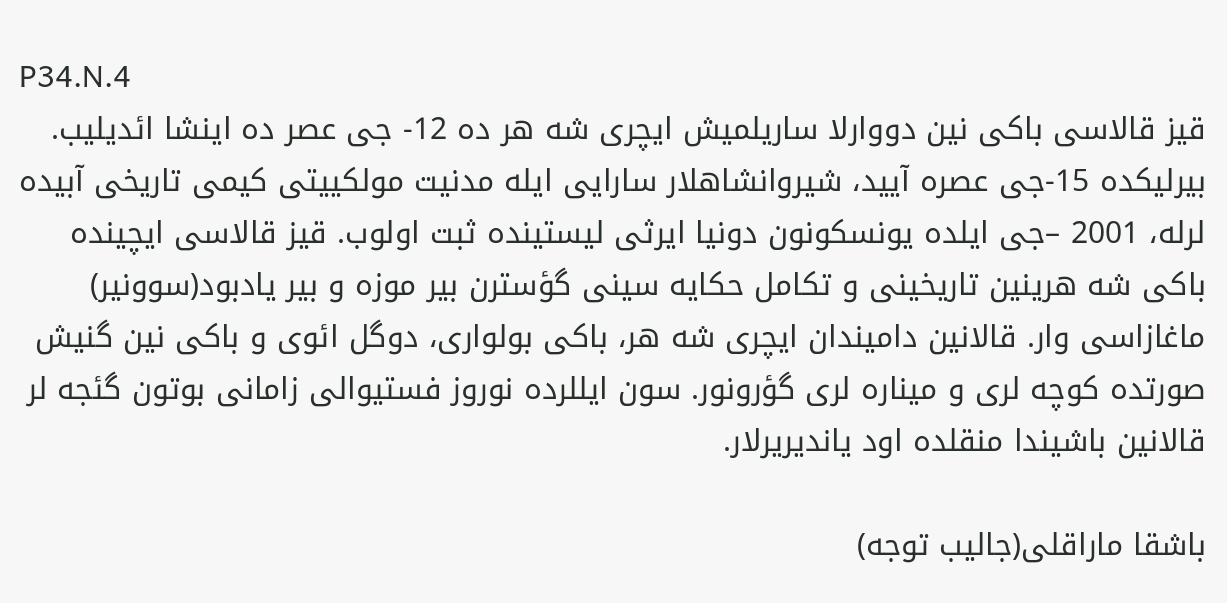P34.N.4
قیز قالاسی باکی نین دووارلا ساریلمیش ایچری شه هر ده 12- جی عصر ده اینشا ائدیلیب. بیرلیکده 15-جی عصره آیید، شیروانشاهلار سارایی ایله مدنیت مولکییتی کیمی تاریخی آبیده لرله، 2001 –جی ایلده یونسکونون دونیا ایرثی لیستینده ثبت اولوب. قیز قالاسی ایچینده باکی شه هرینین تاریخینی و تکامل حکایه سینی گؤسترن بیر موزه و بیر یادبود(سوونیر) ماغازاسی وار. قالانین دامیندان ایچری شه هر، باکی بولواری، دوگل ائوی و باکی نین گنیش صورتده کوچه لری و میناره لری گؤرونور. سون ایللرده نوروز فستیوالی زامانی بوتون گئجه لر قالانین باشیندا منقلده اود یاندیریرلار.

باشقا ماراقلی(جالیب توجه)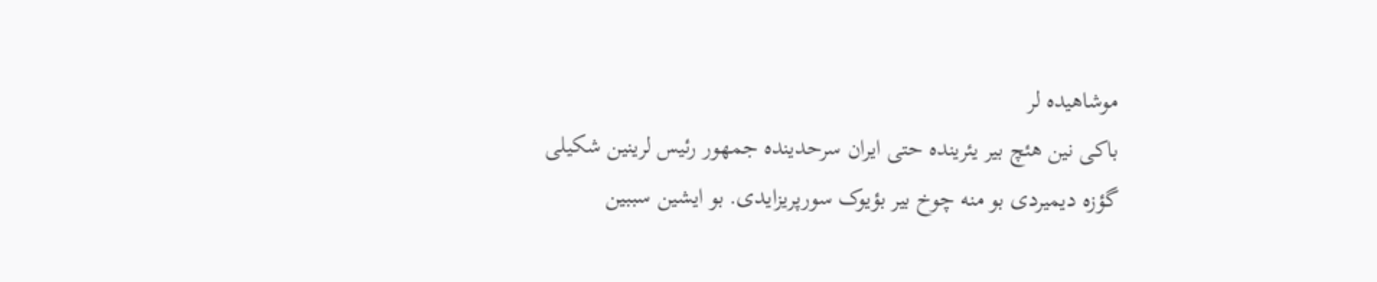موشاهیده لر
باکی نین هئچ بیر یئرینده حتی ایران سرحدینده جمهور رئیس لرینین شکیلی گؤزه دیمیردی بو منه چوخ بیر بؤیوک سورپریزایدی. بو ایشین سببین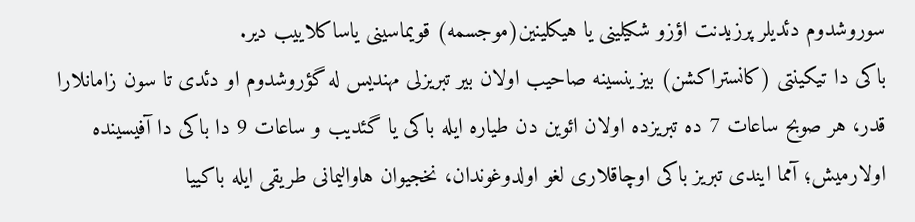سوروشدوم دئدیلر پرزیدنت اؤزو شکیلینی یا هیکلینین(موجسمه) قویماسینی یاساکلاییب دیر.
باکی دا تیکینتی (کانستراکشن) بیزینسینه صاحیب اولان بیر تبریزلی مهندیس له گؤروشدوم او دئدی تا سون زامانلارا قدر، هر صوبح ساعات 7 ده تبریزده اولان ائوین دن طیاره ایله باکی یا گئدیب و ساعات 9 دا باکی دا آفیسینده اولارمیش؛ آمما ایندی تبریز باکی اوچاقلاری لغو اولدوغوندان، نخجیوان هاوالیمانی طریقی ایله باکییا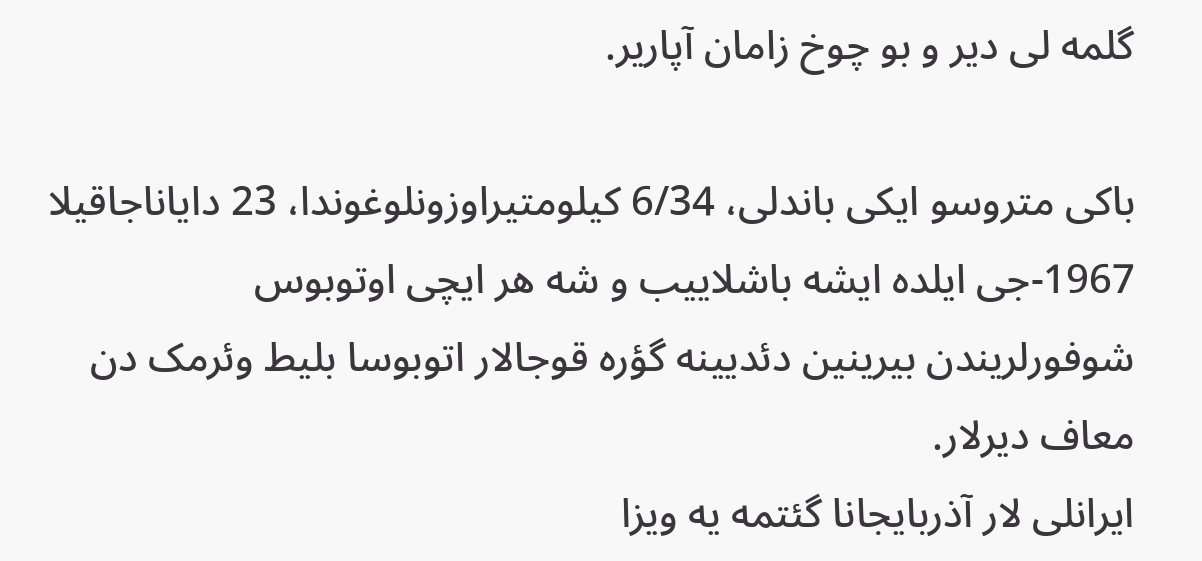گلمه لی دیر و بو چوخ زامان آپاریر.

باکی متروسو ایکی باندلی، 6/34 کیلومتیراوزونلوغوندا، 23 دایاناجاقیلا 1967-جی ایلده ایشه باشلاییب و شه هر ایچی اوتوبوس شوفورلریندن بیرینین دئدیینه گؤره قوجالار اتوبوسا بلیط وئرمک دن معاف دیرلار.
ایرانلی لار آذربایجانا گئتمه یه ویزا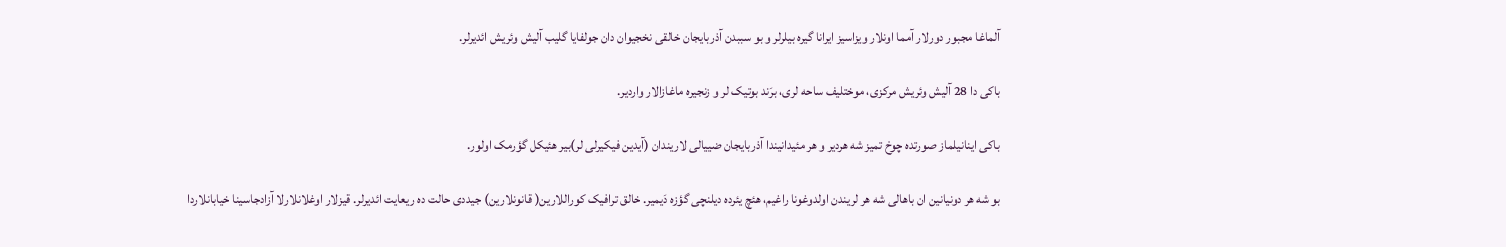آلماغا مجبور دورلار آمما اونلار ویزاسیز ایرانا گیره بیلرلر و بو سببدن آذربایجان خالقی نخجیوان دان جولفایا گلیب آلیش وئریش ائدیرلر.

باکی دا 28 آلیش وئریش مرکزی، موختلیف ساحه لری، برَند بوتیک لر و زنجیره ماغازالار واردیر.

باکی اینانیلماز صورتده چوخ تمیز شه هردیر و هر مئیدانیندا آذربایجان ضییالی لاریندان (آیدین فیکیرلی لر)بیر هئیکل گؤرمک اولور.

بو شه هر دونیانین ان باهالی شه هر لریندن اولدوغونا راغیم، هئچ یئرده دیلنچی گؤزه دَیمیر. خالق ترافیک کوراللارین( قانونلارین) جیددی حالت ده ریعایت ائدیرلر. قیزلار اوغلانلارلا آزادجاسینا خیابانلاردا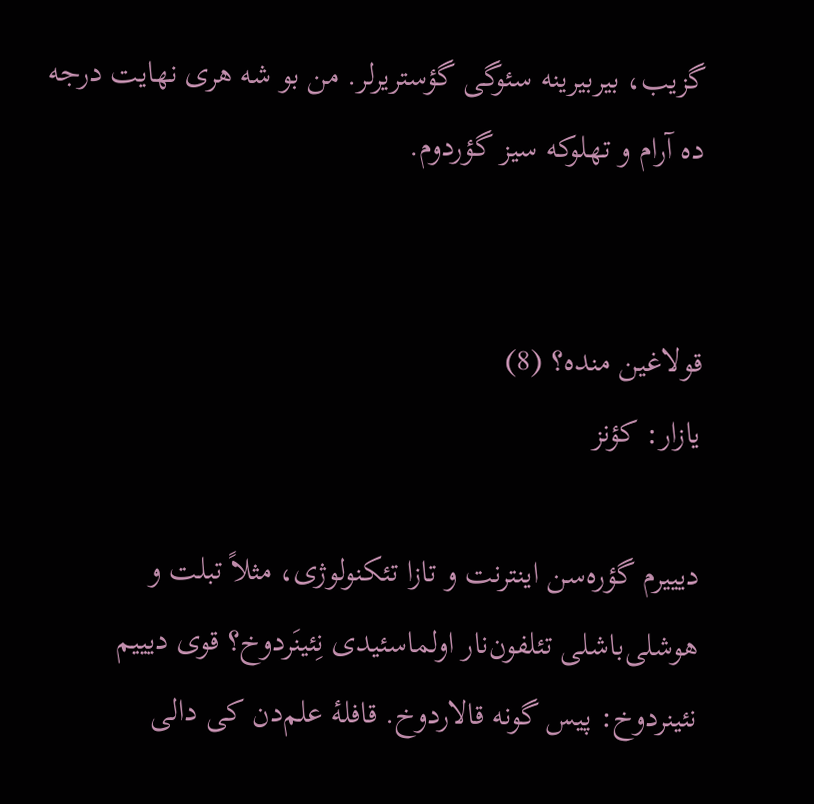گزیب، بیربیرینه سئوگی گؤستریرلر. من بو شه هری نهایت درجه ده آرام و تهلوکه سیز گؤردوم.


قولاغین منده؟ (8)
یازار: کؤنز

دیییرم گؤره‌سن اینترنت و تازا تئکنولوژی، مثلاً تبلت و هوشلی‌باشلی تئلفون‌نار اولماسئیدی نِئینَردوخ؟ قوی دیییم نئینردوخ: پیس گونه قالاردوخ. قافلۀ علم‌دن کی دالی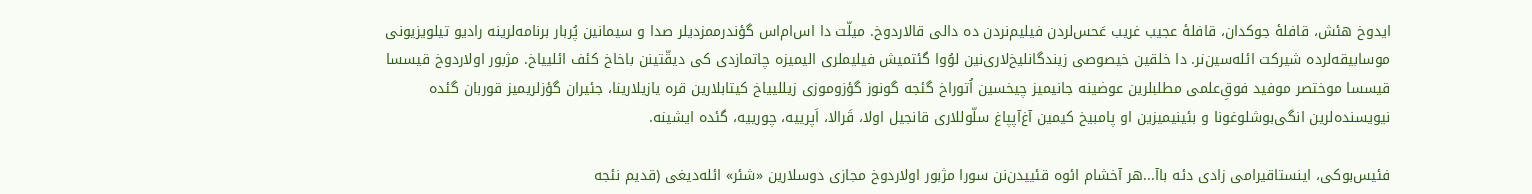ایدوخ هئش، قافلۀ جوکدان، قافلۀ عجیب غریب عَحس‌لردن فیلیم‌‌نردن ده دالی قالاردوخ. میلّت دا اس‌ام‌اس گؤندرممزدیلر صدا و سیمانین پُربار برنامه‌لرینه رادیو تیلویزیونی موسابیقه‌‌لرده شیرکت ائله‌سین‌نر. دا خلقین خیصوصی زیندگانلیخ‌لاری‌نین لوُوا گئتمیش فیلیملری الیمیزه چاتمازدی کی دیقّتینن باخاخ کئف ائلییاخ. مژبور اولاردوخ قیسسا قیسسا موختصر موفید فوقِ‌علمی مطلبلرین عوضینه جانیمیز چیخسین اُتوراخ گئجه گونوز گؤزوموزی زیللییاخ کیتابلارین قره یازیلارینا، جئیران گؤزلریمیز قوربان گئده نیویسنده‌لرین انگی‌بوشلوغونا و بئینیمیزین او پامبیخ کیمین آغ‌آپپاغ سلّوللاری قانجیل اولا، قَرالا، اَپرییه، چورییه، گئده ایشینه.

فئیس‌بوکی، اینستاقیرامی زادی دئه باآ...هر آخشام ائوه قئییدن‌نن سورا مژبور اولاردوخ مجازی دوسلارین «شئر» ائله‌دیغی (قدیم نئجه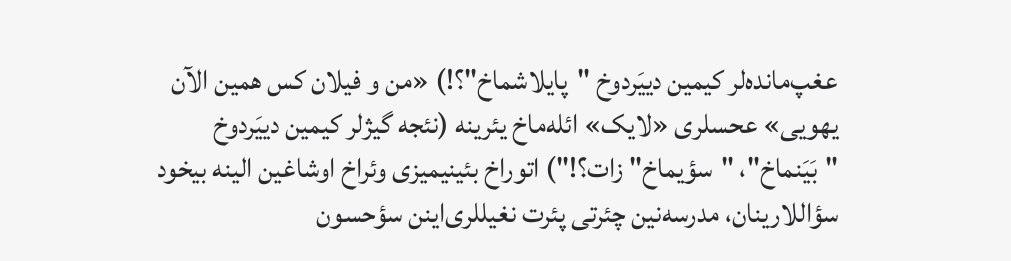عغپ‌مانده‌لر کیمین دییَردوخ "پایلاشماخ"؟!) «من و فیلان کس همین الآن یهویی» عحسلری «لایک» ائله‌ماخ یئرینه (نئجه گیژلر کیمین دییَردوخ "بَیَنماخ"، "سؤیماخ" زات؟!") اتوراخ بئینیمیزی وئراخ اوشاغین الینه بیخود سؤاللارینان، مدرسه‌نین چئرتی پئرت نغیللری‌اینن سؤحسون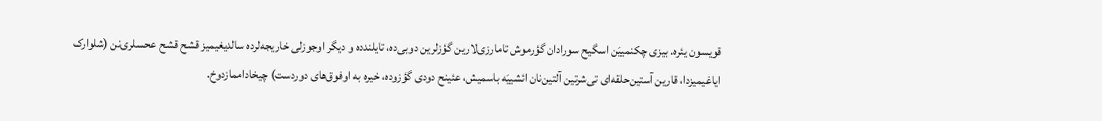قویسون یئره. بیزی چکنمییَن اسگیح سورادان گؤرموش تامارزی‌لارین گؤزلرین دوبی‌ده، تایلندده و دیگر اوجوزلی خاریجه‌‌لرده سالدیغیمیز قشح قشح عحسلری‌نن (شلوارک ایاغیمیزدا، قارین آستین‌حلقه‌ای تی‌شرتین آلتین‌نان ائشییَه باسمیش، عئینح دودی گؤزوده، خیره به اوفوق‌های دوردست) چیخاداممازدوخ.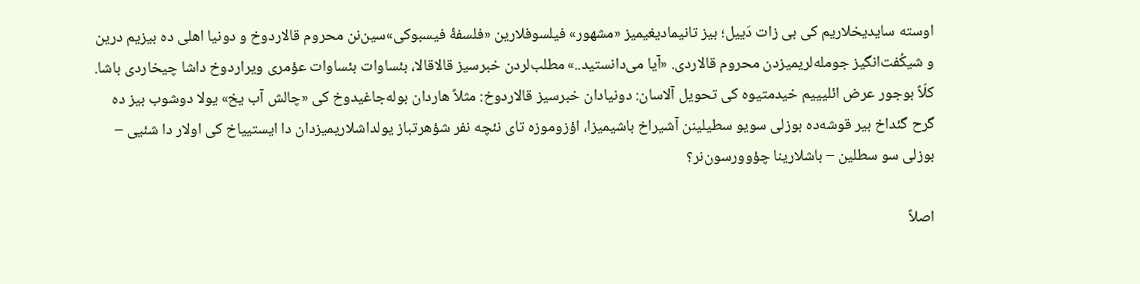اوسته‌ سایدیخلاریم کی بی زات دَییل؛ بیز تانیمادیغیمیز «مشهور» فیلسوفلارین «فلسفۀ فیسبوکی‌»سین‌نن محروم قالاردوخ و دونیا اهلی ده بیزیم درین و شیکُفت‌انگیز جومله‌لریمیزدن محروم قالاردی. «آیا می‌دانستید..» مطلب‌لردن خبرسیز قالاقالا، بئساوات بئساوات عؤمری ویراردوخ داشا چیخاردی باشا. کلّاً بوجور عرض ائلیییم خیدمتیوه کی تحویل آلاسان: دونیادان خبرسیز قالاردوخ: مثلاً هاردان بوله‌‌جاغیدوخ کی «چالش آب یخ» یولا دوشوب بیز ده گرح گئداخ بیر قوشه‌ده بوزلی سویو سطیلینن آشیراخ باشیمیزا، اؤزوموزه تای نئچه نفر شؤهرتباز یولداشلاریمیزدان دا ایستییاخ کی اولار دا شئیی – بوزلی سو سطلین – باشلارینا چؤوورسون‌نر؟

اصلاً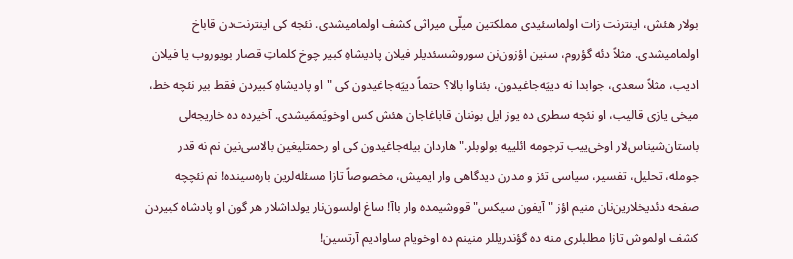بولار هئش، اینترنت زات اولماسئیدی مملکتین میلّی میراثی کشف اولمامیشدی. نئجه کی اینترنت‌دن قاباخ اولمامیشدی. مثلاً دئه گؤروم، سنین اؤزون‌نن سوروشسئدیلر فیلان پادیشاهِ کبیر چوخ کلماتِ قصار بویوروب یا فیلان ادیب، مثلاً سعدی، جوابدا نه دییَه‌جاغیدون، بئناوا بالا؟ حتماً دییَه‌جاغیدون کی "او پادیشاهِ کبیردن فقط بیر نئچه خط، میخی یازی قالیب، او نئچه سطری ده یوز ایل بوننان قاباغاجان هئش کس اوخویَممَیشدی. آخیرده ده خاریجه‌لی باستان‌شیناس‌لار اوخی‌ییب ترجومه ائلییه بولوبلر." هاردان بیله‌جاغیدون کی او رحمتلیغین بالاسی‌نین نم نه قدر جومله، تحلیل، تفسیر، سیاسی تئز و مدرن دیدگاهی وار ایمیش، مخصوصاً تازا مسئله‌لرین باره‌سینده! نم نئچچه صفحه دئدیخلارین‌نان منیم اؤز "آیفون سیکس" قووشیمده وار باآ! ساغ اولسون‌نار یولداشلار هر گون او پادشاه کبیردن کشف اولموش تازا مطلبلری منه ده گؤندریللر منینم ده اوخویام ساوادیم آرتسین!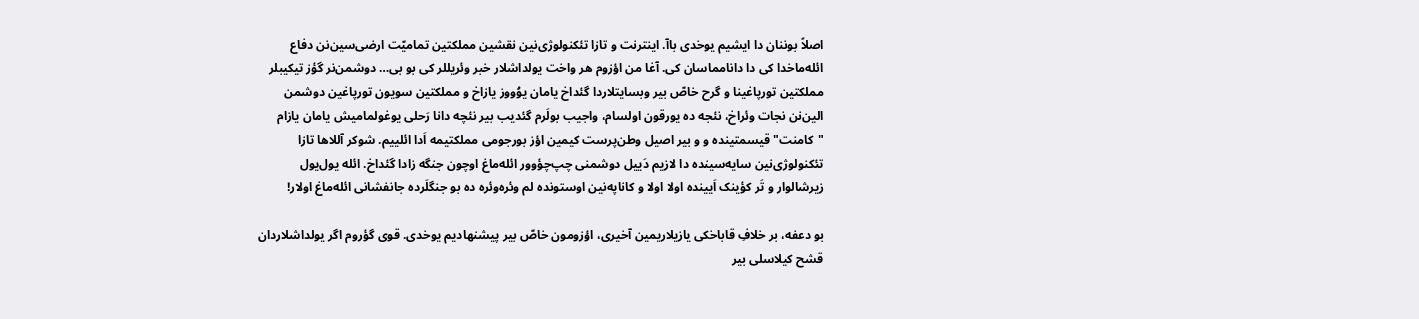اصلاً بوننان دا ایشیم یوخدی باآ. اینترنت و تازا تئکنولوژی‌نین نقشین مملکتین تمامیّت ارضی‌سین‌نن دفاع ائله‌ماخدا کی دا دانامماسان کی. آغا من اؤزوم هر واخت یولداشلار خبر وئریللر کی بو بی‌… دوشمن‌نر گؤز تیکیبلر مملکتین تورپاغینا و گرح خاصّ بیر وبسایتلاردا گئداخ یامان یوُووز یازاخ و مملکتین سویون تورپاغین دوشمن الین‌نن نجات وئراخ، نئجه ده یورقون اولسام، واجیب بولَرم گئدیب بیر نئچه دانا رَحلی یوغولمامیش یامان یازام "کامنت" قیسمتینده و و بیر اصیل وطن‌پرست کیمین اؤز بورجومی مملکتیمه اَدا ائلییم. شوکر آللاها تازا تئکنولوژی‌نین سایه‌سینده دا لازیم دَییل دوشمنی چپ‌چؤوور ائله‌ماغ اوچون جنگه زادا گئداخ. ائله یول‌یول زیرشالوار و تَر کؤینک اَیینده اولا اولا و کاناپه‌نین اوستونده لم وئره‌وئره ده بو جنگلَرده جانفشانی ائله‌ماغ اولار!

بو دعفه، بر خلافِ قاباخکی یازیلاریمین آخیری، اؤزومون خاصّ بیر پیشنهادیم یوخدی. قوی گؤروم اگر یولداشلاردان قشح کیلاسلی بیر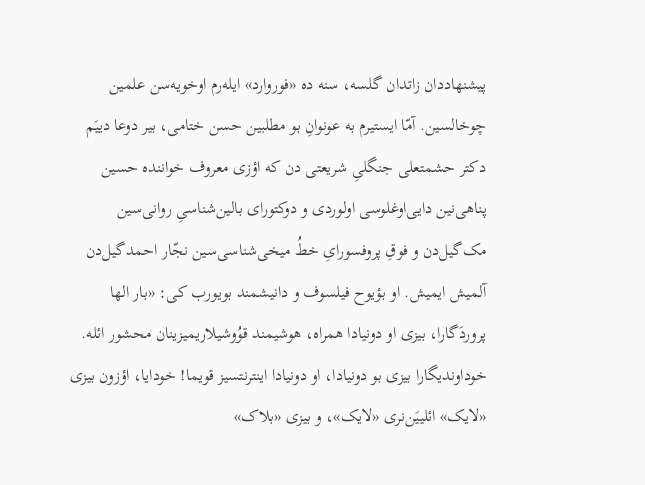پیشنهاددان زاتدان گلسه، سنه ده «فوروارد» ایله‌رم اوخویه‌سن علمین چوخالسین. آمّا ایستیرم به عونوانِ بو مطلبین حسن ختامی، بیر دوعا دییَم دکتر حشمتعلی جنگلیِ شریعتی دن که اؤزی معروف خواننده حسین پناهی‌نین دایی‌اوغلوسی اولوردی و دوکتورای بالین‌شناسیِ روانی‌سین مک‌گیل‌دن و فوقِ پروفسورایِ خطُ میخی‌شناسی‌سین نجّار احمدگیل‌دن آلمیش ایمیش. او بؤیوح فیلسوف و دانیشمند بویورب کی: «بار الها پروردَگارا، بیزی او دونیادا همراه، هوشیمند قوُوشیلاریمیزینان محشور ائله. خوداوندیگارا بیزی بو دونیادا، او دونیادا اینترنتسیز قویما! خودایا، اؤزون بیزی «لایک» ائلییَن‌نری «لایک»، و بیزی «بلاک»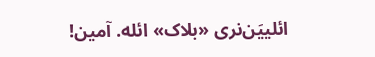ائلییَن‌نری «بلاک» ائله. آمین!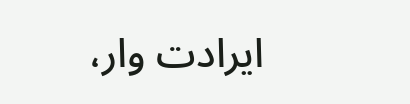ایرادت وار،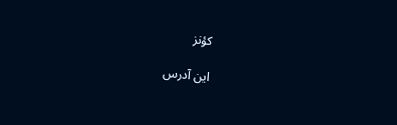کؤنز

این آدرس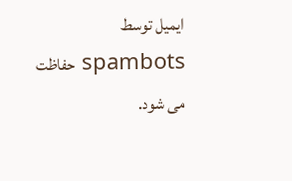ایمیل توسط spambots حفاظت می شود.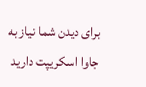برای دیدن شما نیاز به جاوا اسکریپت دارید